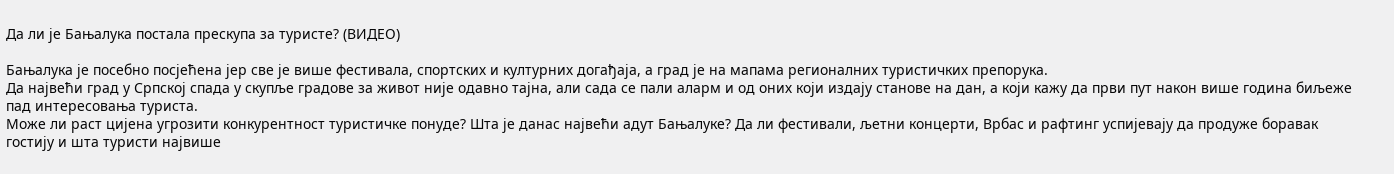Да ли је Бањалука постала прескупа за туристе? (ВИДЕО)

Бањалука је посебно посјећена јер све је више фестивала, спортских и културних догађаја, а град је на мапама регионалних туристичких препорука.
Да највећи град у Српској спада у скупље градове за живот није одавно тајна, али сада се пали аларм и од оних који издају станове на дан, а који кажу да први пут након више година биљеже пад интересовања туриста.
Може ли раст цијена угрозити конкурентност туристичке понуде? Шта је данас највећи адут Бањалуке? Да ли фестивали, љетни концерти, Врбас и рафтинг успијевају да продуже боравак гостију и шта туристи највише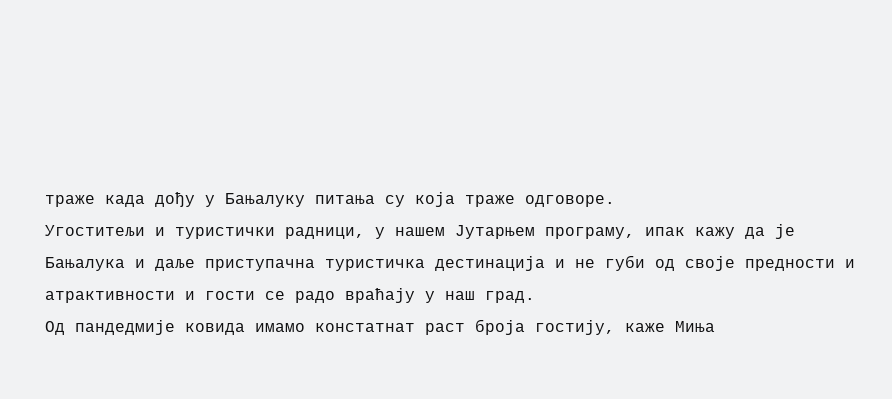траже када дођу у Бањалуку питања су која траже одговоре.
Угоститељи и туристички радници, у нашем Јутарњем програму, ипак кажу да је Бањалука и даље приступачна туристичка дестинација и не губи од своје предности и атрактивности и гости се радо враћају у наш град.
Од пандедмије ковида имамо констатнат раст броја гостију, каже Миња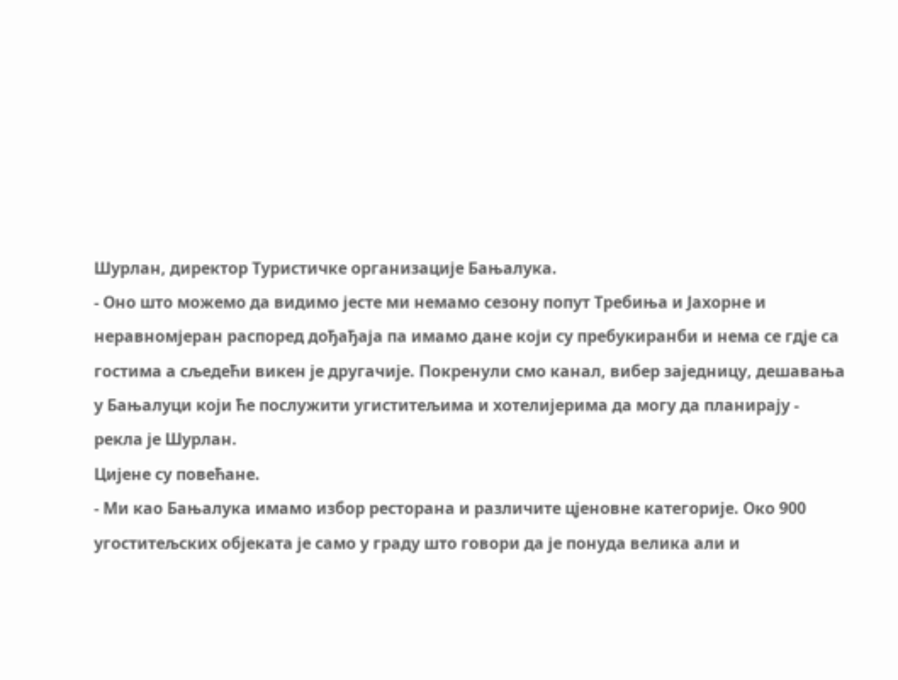Шурлан, директор Туристичке организације Бањалука.
- Оно што можемо да видимо јесте ми немамо сезону попут Требиња и Јахорне и неравномјеран распоред дођађаја па имамо дане који су пребукиранби и нема се гдје са гостима а сљедећи викен је другачије. Покренули смо канал, вибер заједницу, дешавања у Бањалуци који ће послужити угиститељима и хотелијерима да могу да планирају - рекла је Шурлан.
Цијене су повећане.
- Ми као Бањалука имамо избор ресторана и различите цјеновне категорије. Око 900 угоститељских објеката је само у граду што говори да је понуда велика али и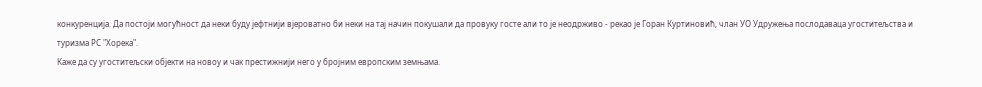конкуренција. Да постоји могућност да неки буду јефтнији вјероватно би неки на тај начин покушали да провуку госте али то је неодрживо - рекао је Горан Куртиновић, члан УО Удружења послодаваца угоститељства и туризма РС "Хорека".
Каже да су угоститељски објекти на новоу и чак престижнији него у бројним европским земњама.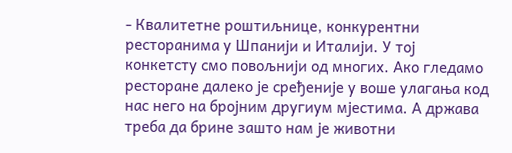- Квалитетне роштиљнице, конкурентни ресторанима у Шпанији и Италији. У тој конкетсту смо повољнији од многих. Ако гледамо ресторане далеко је сређеније у воше улагања код нас него на бројним другиум мјестима. А држава треба да брине зашто нам је животни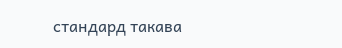стандард такава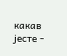какав јесте -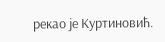рекао је Куртиновић.